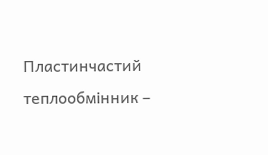Пластинчастий теплообмінник –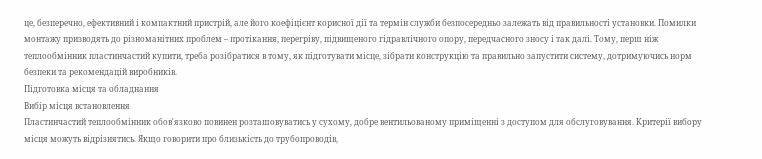це, безперечно, ефективний і компактний пристрій, але його коефіцієнт корисної дії та термін служби безпосередньо залежать від правильності установки. Помилки монтажу призводять до різноманітних проблем – протікання, перегріву, підвищеного гідравлічного опору, передчасного зносу і так далі. Тому, перш ніж теплообмінник пластинчастий купити, треба розібратися в тому, як підготувати місце, зібрати конструкцію та правильно запустити систему, дотримуючись норм безпеки та рекомендацій виробників.
Підготовка місця та обладнання
Вибір місця встановлення
Пластинчастий теплообмінник обов'язково повинен розташовуватись у сухому, добре вентильованому приміщенні з доступом для обслуговування. Критерії вибору місця можуть відрізнятись. Якщо говорити про близькість до трубопроводів,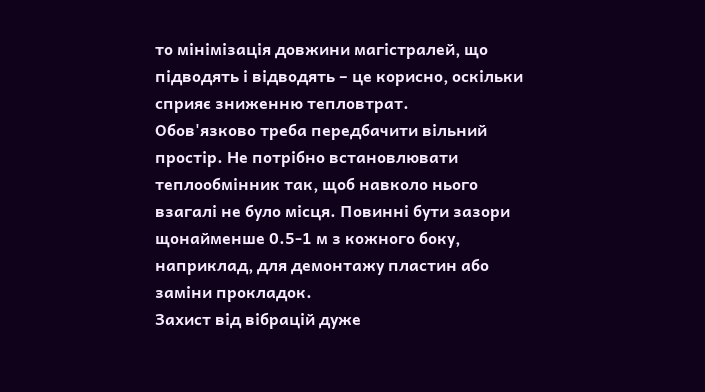то мінімізація довжини магістралей, що підводять і відводять – це корисно, оскільки сприяє зниженню тепловтрат.
Обов'язково треба передбачити вільний простір. Не потрібно встановлювати теплообмінник так, щоб навколо нього взагалі не було місця. Повинні бути зазори щонайменше 0.5-1 м з кожного боку, наприклад, для демонтажу пластин або заміни прокладок.
Захист від вібрацій дуже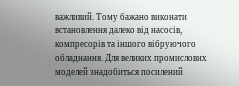важливий. Тому бажано виконати встановлення далеко від насосів, компресорів та іншого вібруючого обладнання. Для великих промислових моделей знадобиться посилений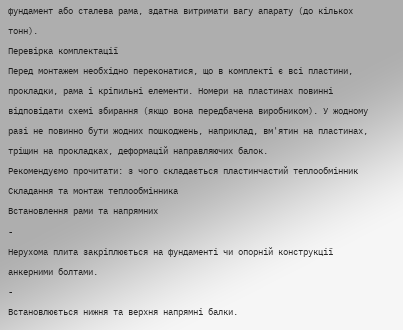фундамент або сталева рама, здатна витримати вагу апарату (до кількох тонн).
Перевірка комплектації
Перед монтажем необхідно переконатися, що в комплекті є всі пластини, прокладки, рама і кріпильні елементи. Номери на пластинах повинні відповідати схемі збирання (якщо вона передбачена виробником). У жодному разі не повинно бути жодних пошкоджень, наприклад, вм'ятин на пластинах, тріщин на прокладках, деформацій направляючих балок.
Рекомендуємо прочитати: з чого складається пластинчастий теплообмінник
Складання та монтаж теплообмінника
Встановлення рами та напрямних
-
Нерухома плита закріплюється на фундаменті чи опорній конструкції анкерними болтами.
-
Встановлюється нижня та верхня напрямні балки.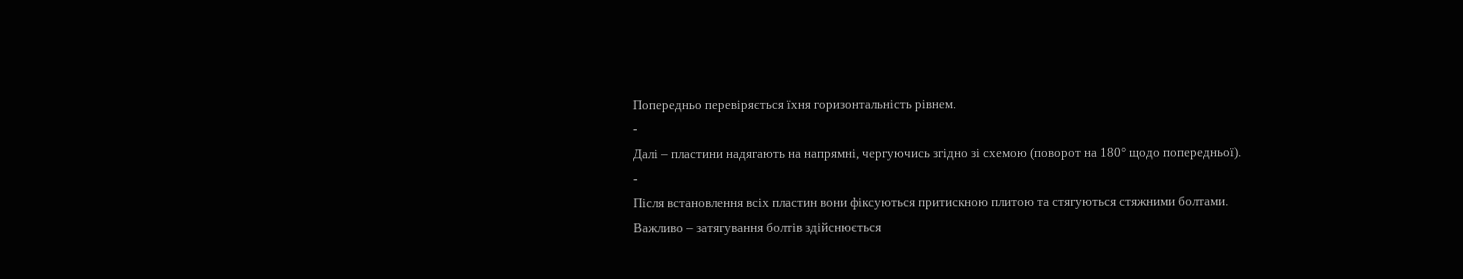Попередньо перевіряється їхня горизонтальність рівнем.
-
Далі – пластини надягають на напрямні, чергуючись згідно зі схемою (поворот на 180° щодо попередньої).
-
Після встановлення всіх пластин вони фіксуються притискною плитою та стягуються стяжними болтами.
Важливо – затягування болтів здійснюється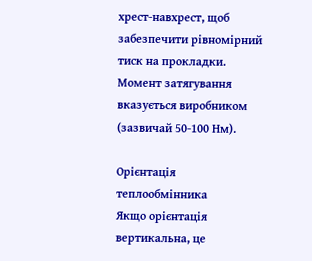хрест-навхрест, щоб забезпечити рівномірний тиск на прокладки. Момент затягування вказується виробником (зазвичай 50-100 Нм).

Орієнтація теплообмінника
Якщо орієнтація вертикальна, це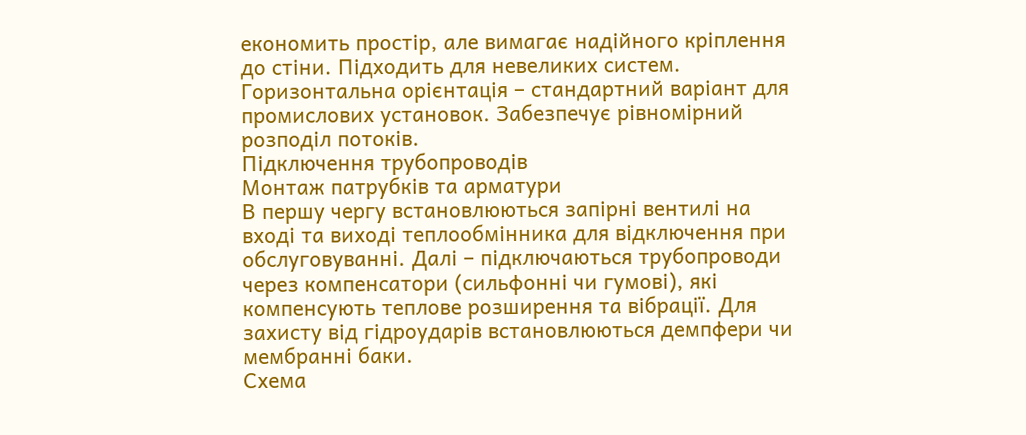економить простір, але вимагає надійного кріплення до стіни. Підходить для невеликих систем. Горизонтальна орієнтація – стандартний варіант для промислових установок. Забезпечує рівномірний розподіл потоків.
Підключення трубопроводів
Монтаж патрубків та арматури
В першу чергу встановлюються запірні вентилі на вході та виході теплообмінника для відключення при обслуговуванні. Далі – підключаються трубопроводи через компенсатори (сильфонні чи гумові), які компенсують теплове розширення та вібрації. Для захисту від гідроударів встановлюються демпфери чи мембранні баки.
Схема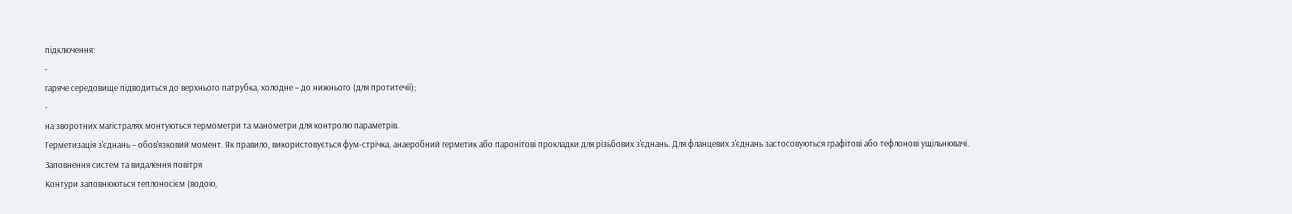підключення:
-
гаряче середовище підводиться до верхнього патрубка, холодне – до нижнього (для протитечії);
-
на зворотних магістралях монтуються термометри та манометри для контролю параметрів.
Герметизація з'єднань – обов'язковий момент. Як правило, використовується фум-стрічка, анаеробний герметик або паронітові прокладки для різьбових з'єднань. Для фланцевих з'єднань застосовуються графітові або тефлонові ущільнювачі.
Заповнення систем та видалення повітря
Контури заповнюються теплоносієм (водою,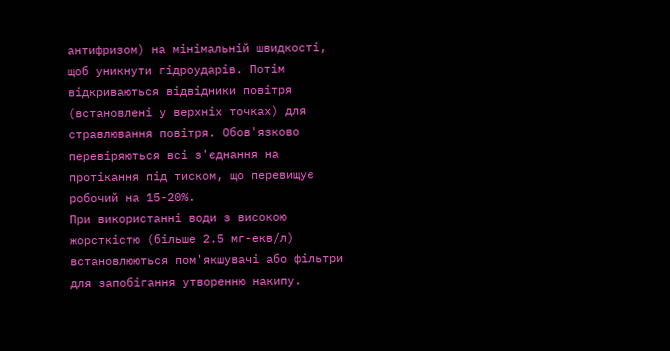антифризом) на мінімальній швидкості, щоб уникнути гідроударів. Потім відкриваються відвідники повітря (встановлені у верхніх точках) для стравлювання повітря. Обов'язково перевіряються всі з'єднання на протікання під тиском, що перевищує робочий на 15-20%.
При використанні води з високою жорсткістю (більше 2.5 мг-екв/л) встановлюються пом'якшувачі або фільтри для запобігання утворенню накипу.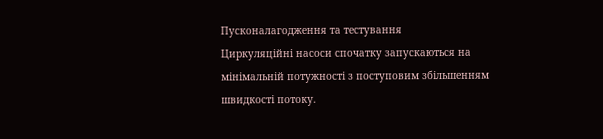Пусконалагодження та тестування
Циркуляційні насоси спочатку запускаються на мінімальній потужності з поступовим збільшенням швидкості потоку.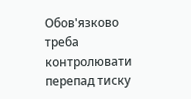Обов'язково треба контролювати перепад тиску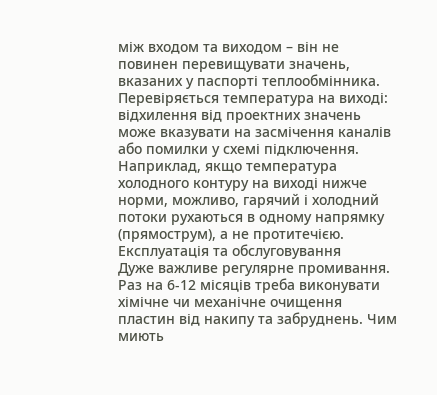між входом та виходом – він не повинен перевищувати значень, вказаних у паспорті теплообмінника.
Перевіряється температура на виході: відхилення від проектних значень може вказувати на засмічення каналів або помилки у схемі підключення. Наприклад, якщо температура холодного контуру на виході нижче норми, можливо, гарячий і холодний потоки рухаються в одному напрямку (прямострум), а не протитечією.
Експлуатація та обслуговування
Дуже важливе регулярне промивання. Раз на 6-12 місяців треба виконувати хімічне чи механічне очищення пластин від накипу та забруднень. Чим миють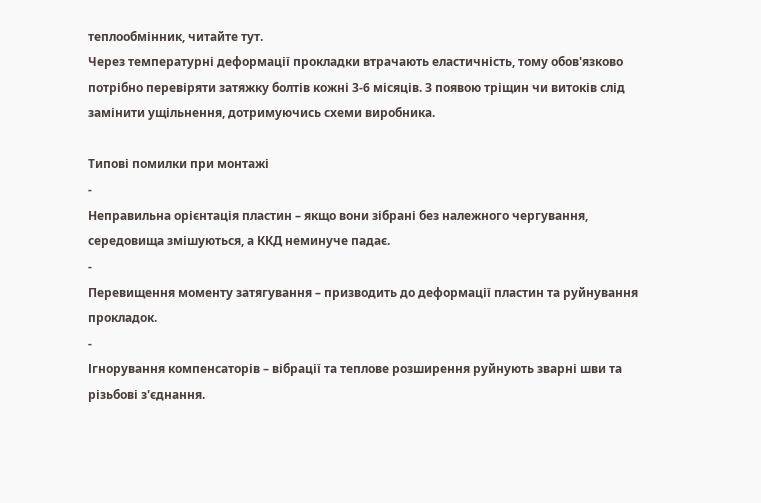теплообмінник, читайте тут.
Через температурні деформації прокладки втрачають еластичність, тому обов'язково потрібно перевіряти затяжку болтів кожні 3-6 місяців. З появою тріщин чи витоків слід замінити ущільнення, дотримуючись схеми виробника.

Типові помилки при монтажі
-
Неправильна орієнтація пластин – якщо вони зібрані без належного чергування, середовища змішуються, а ККД неминуче падає.
-
Перевищення моменту затягування – призводить до деформації пластин та руйнування прокладок.
-
Ігнорування компенсаторів – вібрації та теплове розширення руйнують зварні шви та різьбові з'єднання.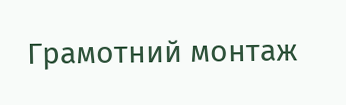Грамотний монтаж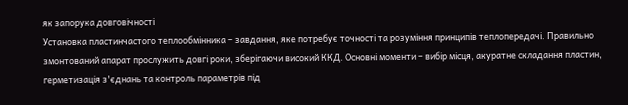як запорука довговічності
Установка пластинчастого теплообмінника – завдання, яке потребує точності та розуміння принципів теплопередачі. Правильно змонтований апарат прослужить довгі роки, зберігаючи високий ККД. Основні моменти – вибір місця, акуратне складання пластин, герметизація з'єднань та контроль параметрів під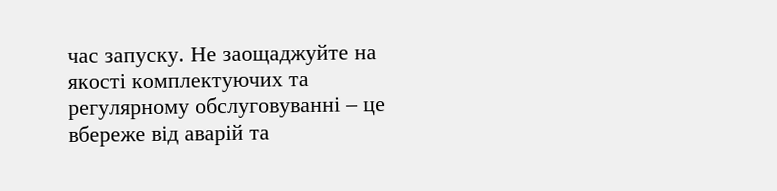час запуску. Не заощаджуйте на якості комплектуючих та регулярному обслуговуванні – це вбереже від аварій та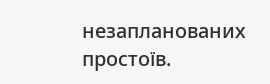незапланованих простоїв.